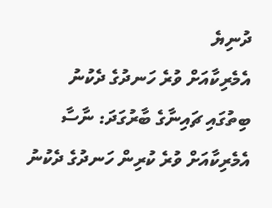ދުނިޔެ
އެމެރިކާއަށް ވުރެ ހަނދުގެ ދެކުނު ބިތުގައި ޗައިނާގެ ބާރުގަދަ: ނާސާ
އެމެރިކާއަށް ވުރެ ކުރިން ހަނދުގެ ދެކުނު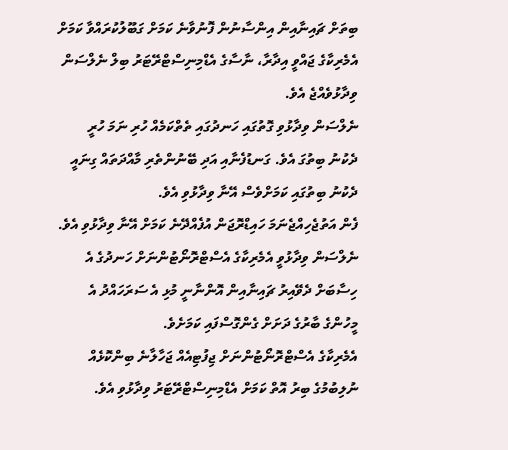ބިތަށް ޗައިނާއިން އިންސާނުން ފޮނުވާނެ ކަމަށް ގަބޫލުކުރައްވާ ކަމަށް އެމެރިކާގެ ޖައްވީ އިދާރާ، ނާސާގެ އެޑްމިނިސްޓްރޭޓަރު ބިލް ނެލްސަން ވިދާޅުވެއްޖެ އެވެ.
ނެލްސަން ވިދާޅުވި ގޮތުގައި ހަނދުގައި ތެތްކަމެއް ހުރި ނަމަ ހުރީ ދެކުނު ބިތުގަ އެވެ. ގަނޑުފެނާއި އަދި ބޭނުންތެރި މާއްދަތައް ގިނައީ ދެކުނު ބިތުގައި ކަމަށްވެސް އޭނާ ވިދާޅުވި އެވެ.
ފެން އަތުޖެހިއްޖެނަމަ ހައިޑްރޮޖަން އުފެއްދޭނެ ކަމަށް އޭނާ ވިދާޅުވި އެވެ.
ނެލްސަން ވިދާޅުވީ އެމެރިކާގެ އެސްޓްރޮނޯޓުންނަށް ހަނދުގެ އެ ހިސާބަށް ދެވޭއިރު ޗައިނާއިން އޮންނާނީ މުޅި އެ ސަރަހައްދު އެ މީހުންގެ ބާރުގެ ދަށަށް ގެންގޮސްފައި ކަމަށެވެ.
އެމެރިކާގެ އެސްޓްރޮނޯޓުންނަށް ޖިފުޓިއެއް ޖަހާލާނެ ބިންކޮޅެއް ނުލިބުމުގެ ބިރު އޮތް ކަމަށް އެޑްމިނިސްޓްރޭޓަރު ވިދާޅުވި އެވެ.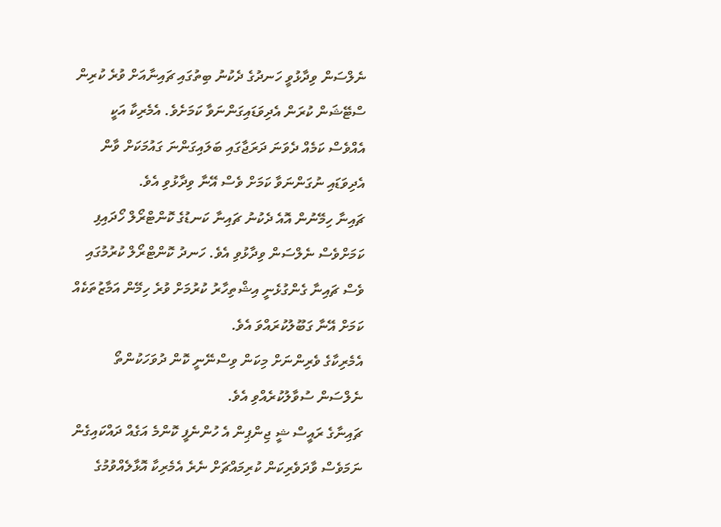ނެލްސަން ވިދާޅުވީ ހަނދުގެ ދެކުނު ބިތުގައި ޗައިނާއަށް ވުރެ ކުރިން ސްޓޭޝަން ކުރަން އެދިވަޑައިގަންނަވާ ކަމަށެވެ. އެމެރިކާ އަކީ އެއްވެސް ކަމެއް ދެވަނަ ދަރަޖާގައި ބަލައިގަންނަ ގައުމަކަށް ވާން އެދިވަޑައި ނުގަންނަވާ ކަމަށް ވެސް އޭނާ ވިދާޅުވި އެވެ.
ޗައިނާ ހިމޭނުން އޮއެ ދެކުނު ޗައިނާ ކަނޑުގެ ކޮންޓްރޯލް ހޯދައިފި ކަމަށްވެސް ނެލްސަން ވިދާޅުވި އެވެ. ހަނދު ކޮންޓްރޯލް ކުރުމުގައި ވެސް ޗައިނާ ގެންގުޅެނީ އިޝްތިހާރު ކުރުމަށް ވުރެ ހިމޭން އަމާޒުތަކެއް ކަމަށް އޭނާ ގަބޫލުކުރައްވަ އެވެ.
އެމެރިކާގެ ވެރިންނަށް މިކަން ވިސްނޭނީ ކޮން ދުވަހަކުންތޯ ނެލްސަން ސުވާލުކުރެއްވި އެވެ.
ޗައިނާގެ ރައީސް ޝީ ޖިންޕިން އެ ހުންނެފީ ކޮންމެ އަގެއް ދައްކައިގެން ނަމަވެސް ވާދަވެރިކަން ކުރިމައްޗަށް ނެރެ އެމެރިކާ އޮޅާލެއްވުމުގެ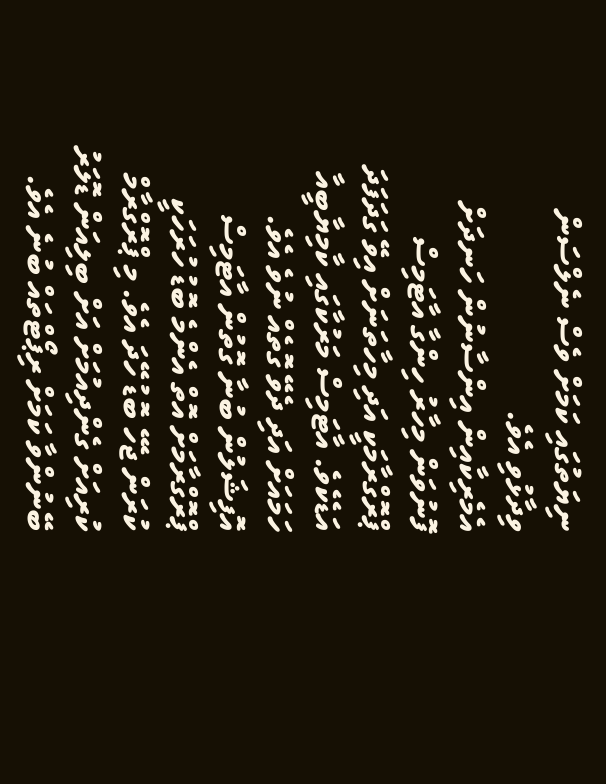ނިޔަތުގައި ކަމަށް ވެސް ނެލްސަން ވިދާޅުވި އެވެ.
އެމެރިކާއިން އިންސާނުން ހަނދަށް ފޮނުވަން މިހާރު ހިންގާ އާޓަމިސް ޕްރޮގްރާމަކީ އަދި މިހާތަނަށް އިވޭ ގަދަފަދަ އަޑެކެވެ. އާޓަމިސް މަރުކާގައި ކާމިޔާބީއާ ހަމައަށް އަދި ދެވޭ ގޮތެއް ނުވެ އެވެ.
އޮފިޝަލުން ބުނާ ގޮތުން އާޓަމިސް ޕްރޮގްރާމަށް އޮތް އެންމެ ބޮޑު ހުރަހަކީ ކުރަން ޖެހޭ ބޮޑު ހޭދަ އެވެ. މި ޕްރޮގްރާމް ކުރިއަށް ގެންދިއުމަށް އަށް ބިލިއަން ޑޮލަރު ބޭނުންވާ ކަމަށް ރިޕޯޓްތައް ބުނެ އެވެ.